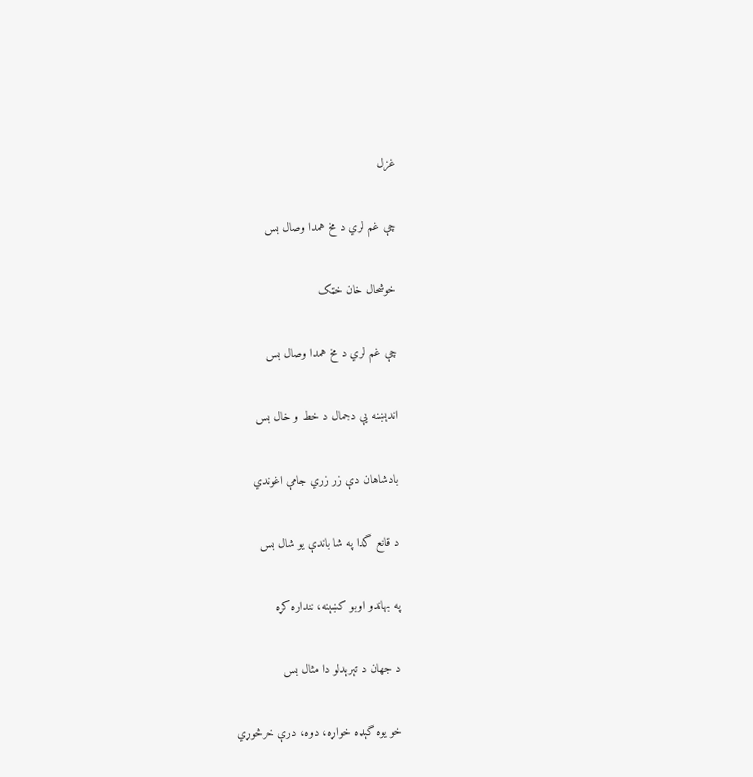غزل

چې غم لري د مخ همدا وصال بس

خوشحال خان خټک

چې غم لري د مخ همدا وصال بس

اندېښنه يې دجمال د خط و خال بس

بادشاهان دې زر زري جامې اغوندي

د قانع گدا په شا باندې يو شال بس

په بهاندو اوبو کښېنه، ننداره کړه

د جهان د تېرېدلو دا مثال بس

خو يوه گېډه خواړه، دوه، درې خرڅوړي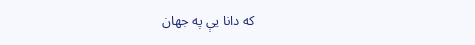که دانا يې په جهان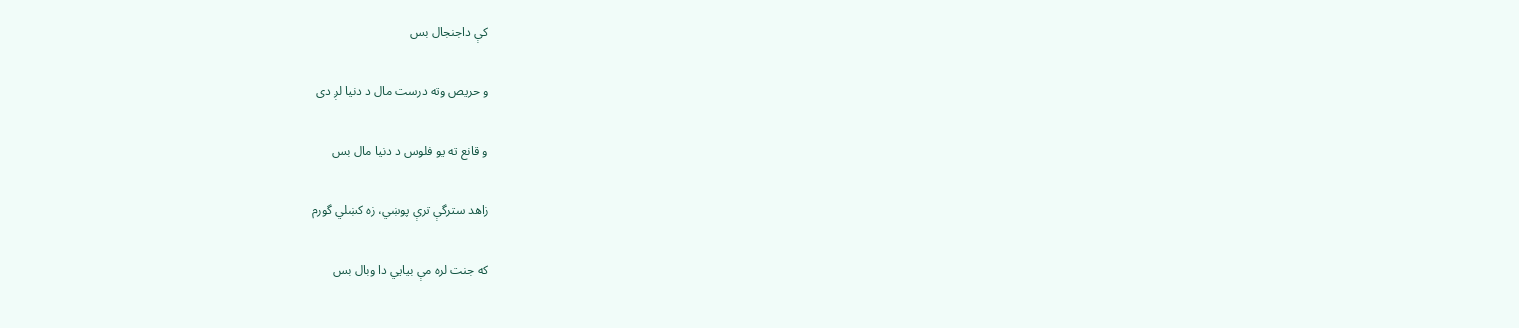کې داجنجال بس

و حريص وته درست مال د دنيا لږ دی

و قانع ته يو فلوس د دنيا مال بس

زاهد سترگې ترې پوښي، زه کښلي گورم

که جنت لره مې بيايي دا وبال بس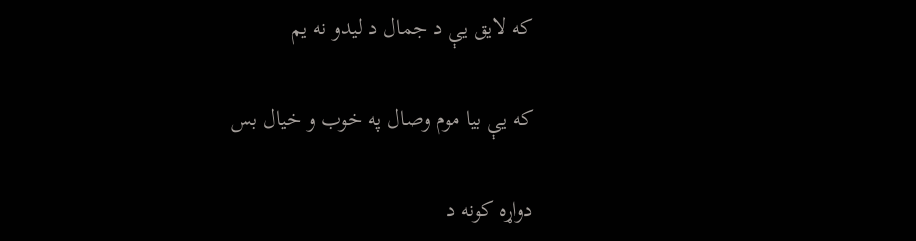که لايق يې د جمال د ليدو نه يم

که يې بيا موم وصال په خوب و خيال بس

دواړه کونه د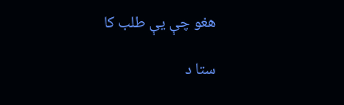هغو چې يې طلب کا

ستا د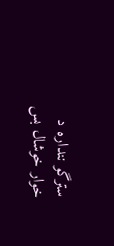سترگو ننداره د خوار خوشال بس